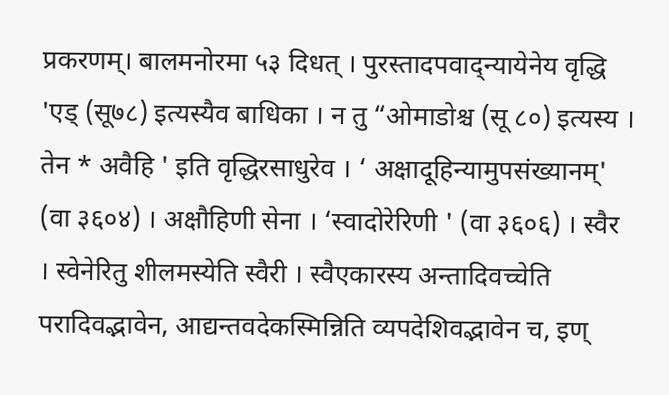प्रकरणम्। बालमनोरमा ५३ दिधत् । पुरस्तादपवाद्न्यायेनेय वृद्धि 'एड् (सू७८) इत्यस्यैव बाधिका । न तु “ओमाडोश्च (सू ८०) इत्यस्य । तेन * अवैहि ' इति वृद्धिरसाधुरेव । ‘ अक्षादूहिन्यामुपसंख्यानम्' (वा ३६०४) । अक्षौहिणी सेना । ‘स्वादोरेरिणी ' (वा ३६०६) । स्वैर । स्वेनेरितु शीलमस्येति स्वैरी । स्वैएकारस्य अन्तादिवच्चेति परादिवद्भावेन, आद्यन्तवदेकस्मिन्निति व्यपदेशिवद्भावेन च, इण्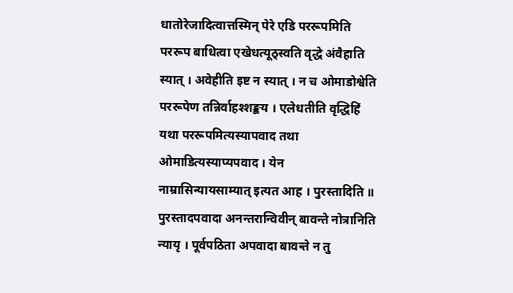धातोरेजादित्वात्तस्मिन् पेरे एडि पररूपमिति पररूप बाधित्वा एखेधत्यूठ्स्वति वृद्धे अंवैहाति स्यात् । अवेहीति इष्ट न स्यात् । न च ओमाडोश्वेति पररूपेण तन्निर्वाहश्शङ्कय । एलेधतीति वृद्धिहिं यथा पररूपमित्यस्यापवाद तथा ओमाडित्यस्याप्यपवाद । येन नाम्रासिन्यायसाम्यात् इत्यत आह । पुरस्तादिति ॥ पुरस्तादपवादा अनन्तरान्विवीन् बावन्ते नोत्रानिति न्यायृ । पूर्वपठिता अपवादा बावन्ते न तु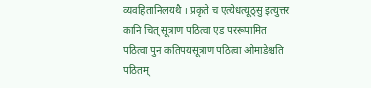व्यवहितानिलयथै । प्रकृते च एत्येधत्यूठ्सु इत्युत्तर कानि चित् सूत्राण पठित्वा एड पररूपामित पठित्वा पुन कतिपयसूत्राण पठित्वा ओमाडेश्चति पठितम्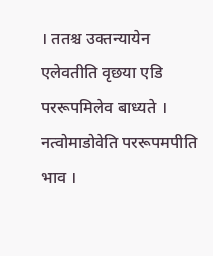। ततश्च उक्तन्यायेन एलेवतीति वृछया एडि पररूपमिलेव बाध्यते । नत्वोमाडोवेति पररूपमपीति भाव ।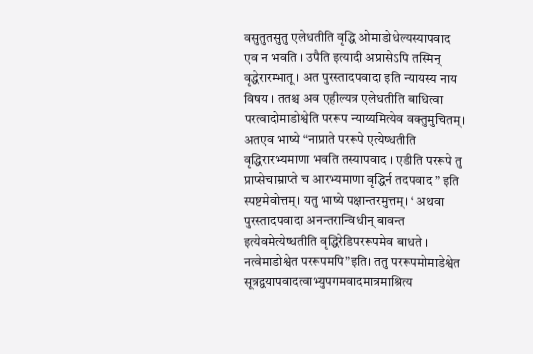वसुतुतसुतु एलेधतीति वृद्धि ओमाडोधेल्यस्यापवाद एव न भवति । उपैति इत्यादी अप्रासेऽपि तस्मिन् वृद्धेरारम्भातू । अत पुरस्तादपवादा इति न्यायस्य नाय विषय । ततश्च अव एहील्यत्र एलेधतीति बाधित्वा परत्वादोमाडोश्वेति पररूप न्याय्यमित्येव वक्तुमुचितम्। अतएव भाष्ये “नाप्राते पररूपे एत्येष्धतीति वृद्धिरारभ्यमाणा भवति तस्यापवाद । एडीति पररूपे तु प्राप्सेचाम्राप्ते च आरभ्यमाणा वृद्धिर्न तदपवाद ” इति स्पष्टमेवोत्तम्। यतु भाष्ये पक्षान्तरमुत्तम्। ‘ अथवा पुरस्तादपवादा अनन्तरान्विधीन् बावन्त इत्येवमेत्येष्धतीति वृद्धिरेडिपररूपमेव बाधते । नत्वेमाडोश्वेत पररूपमपि”इति। ततु पररूपमोमाडेश्वेत सूत्रद्वयापवादत्वाभ्युपगमवादमात्रमाश्रित्य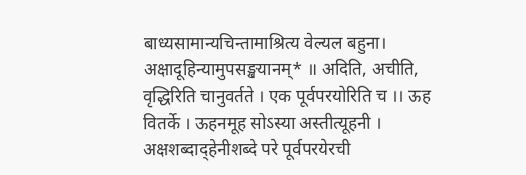बाध्यसामान्यचिन्तामाश्रित्य वेल्यल बहुना। अक्षादूहिन्यामुपसङ्खयानम्* ॥ अदिति, अचीति, वृद्धिरिति चानुवर्तते । एक पूर्वपरयोरिति च ।। ऊह वितर्के । ऊहनमूह सोऽस्या अस्तीत्यूहनी । अक्षशब्दाद्हेनीशब्दे परे पूर्वपरयेरची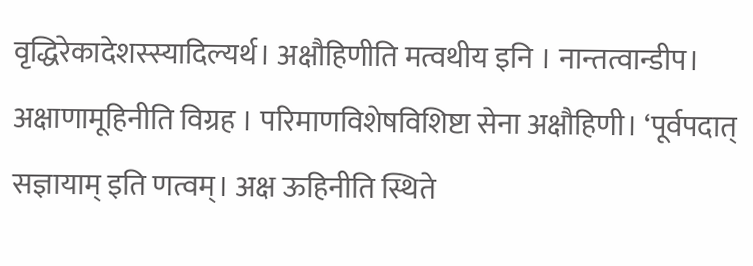वृद्धिरेकादेशस्स्यादिल्यर्थ। अक्षौहिणीति मत्वथीय इनि । नान्तत्वान्डीप। अक्षाणामूहिनीति विग्रह । परिमाणविशेषविशिष्टा सेना अक्षौहिणी। ‘पूर्वपदात् सज्ञायाम् इति णत्वम्। अक्ष ऊहिनीति स्थिते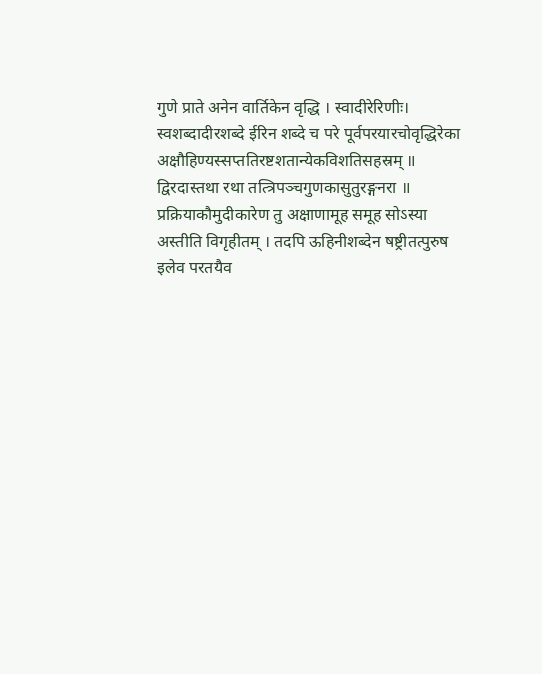गुणे प्राते अनेन वार्तिकेन वृद्धि । स्वादीरेरिणीः। स्वशब्दादीरशब्दे ईरिन शब्दे च परे पूर्वपरयारचोवृद्धिरेका अक्षौहिण्यस्सप्ततिरष्टशतान्येकविशतिसहस्रम् ॥ द्विरदास्तथा रथा तत्त्रिपञ्चगुणकासुतुरङ्गनरा ॥ प्रक्रियाकौमुदीकारेण तु अक्षाणामूह समूह सोऽस्या अस्तीति विगृहीतम् । तदपि ऊहिनीशब्देन षष्ट्रीतत्पुरुष इलेव परतयैव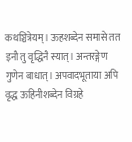कथञ्चित्रेयम्। ऊहशब्देन समासे तत इनौ तु वृद्धिनै स्यात्। अन्तरङ्गेण गुणेन बाधात्। अपवादभूताया अपि वृद्ध ऊहिनीशब्देन विग्रहे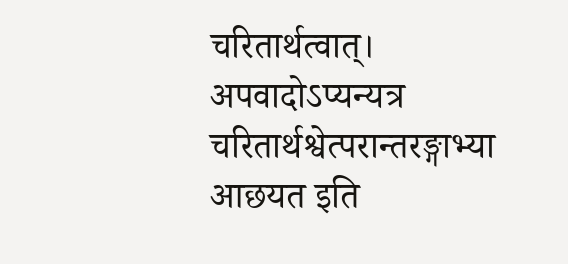चरितार्थत्वात्। अपवादोऽप्यन्यत्र चरितार्थश्वेत्परान्तरङ्गाभ्या आछयत इति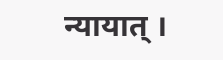न्यायात् ।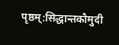पृष्ठम्:सिद्धान्तकौमुदी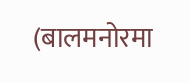(बालमनोरमा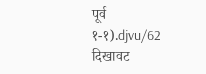पूर्व १-१).djvu/62
दिखावट